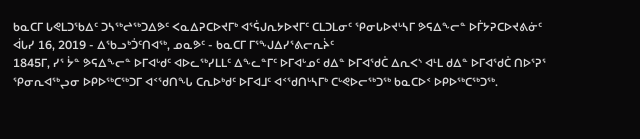ᑲᓇᑕᒥ ᒐᕙᒪᑐᖃᐃᑦ ᑐᓴᖅᖠᖅᑐᐃᕗᑦ ᐸᓇᐃᕈᑕᐅᔪᒥᒃ ᐊᕐᕌᒍᕆᔭᐅᔪᒥᑦ ᑕᒪᑐᒪᓂᑦ ᕿᓂᒐᐅᔪᒡᓴᒥ ᕗᕋᐃᖕᓕᓐ ᐅᒦᔭᕈᑕᐅᔪᕕᓃᑦ
ᐋᒐᓯ 16, 2019 - ᐃᖃᓗᒃᑑᑦᑎᐊᖅ, ᓄᓇᕗᑦ - ᑲᓇᑕᒥ ᒥᕐᖕᒍᐃᓯᕐᕕᓕᕆᔩᑦ
1845ᒥ, ᓯᕐ ᔮᓐ ᕗᕋᐃᖕᓕᓐ ᐅᒥᐊᒡᑯᑦ ᐊᐅᓚᖅᓯᒪᒪᑦ ᐃᖕᓚᓐᒥᑦ ᐅᒥᐊᒡᓄᑦ ᑯᐃᓐ ᐅᒥᐊᖁᑖ ᐃᕆᐸᔅ ᐊᒻᒪ ᑯᐃᓐ ᐅᒥᐊᖁᑖ ᑎᐅᕐᕈᕐ ᕿᓂᕆᐊᖅᖢᓂ ᐅᑭᐅᖅᑕᖅᑐᒥ ᐊᑉᖁᑎᖓ ᑕᕆᐅᒃᑯᑦ ᐅᒥᐊᒧᑦ ᐊᑉᖁᑎᒡᓴᒥᒃ ᑕᒡᕙᐅᓕᖅᑐᖅ ᑲᓇᑕᐅᑉ ᐅᑭᐅᖅᑕᖅᑐᖅ.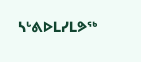ᓴᒡᕕᐅᒪᓯᒪᕗᖅ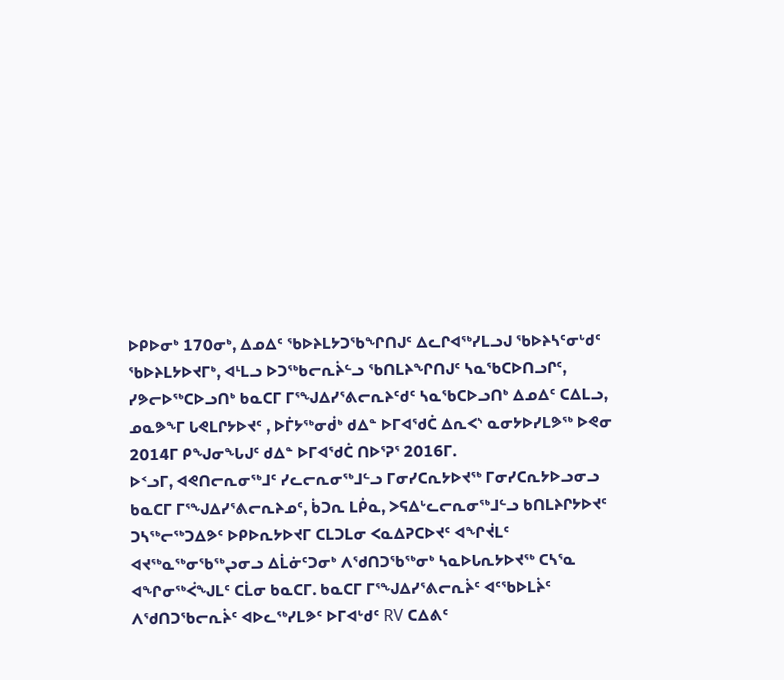ᐅᑭᐅᓂᒃ 170ᓂᒃ, ᐃᓄᐃᑦ ᖃᐅᔨᒪᔭᑐᖃᖏᑎᒍᑦ ᐃᓚᒋᐊᖅᓯᒪᓗᒍ ᖃᐅᔨᓴᑦᓂᒡᑯᑦ ᖃᐅᔨᒪᔭᐅᔪᒥᒃ, ᐊᒻᒪᓗ ᐅᑐᖅᑲᓕᕆᔩᓪᓗ ᖃᑎᒪᔨᖏᑎᒍᑦ ᓴᓇᖃᑕᐅᑎᓗᒋᑦ, ᓯᕗᓕᐅᖅᑕᐅᓗᑎᒃ ᑲᓇᑕᒥ ᒥᕐᖑᐃᓯᕐᕕᓕᕆᔨᑦᑯᑦ ᓴᓇᖃᑕᐅᓗᑎᒃ ᐃᓄᐃᑦ ᑕᐃᒪᓗ, ᓄᓇᕗᖕᒥ ᒐᕙᒪᒋᔭᐅᔪᑦ , ᐅᒦᔭᖅᓂᑰᒃ ᑯᐃᓐ ᐅᒥᐊᖁᑖ ᐃᕆᐸᔅ ᓇᓂᔭᐅᓯᒪᕗᖅ ᐅᕙᓂ 2014ᒥ ᑭᖑᓂᖓᒍᑦ ᑯᐃᓐ ᐅᒥᐊᖁᑖ ᑎᐅᕐᕈᕐ 2016ᒥ.
ᐅᑉᓗᒥ, ᐊᕙᑎᓕᕆᓂᖅᒧᑦ ᓯᓚᓕᕆᓂᖅᒧᓪᓗ ᒥᓂᓯᑕᕆᔭᐅᔪᖅ ᒥᓂᓯᑕᕆᔭᐅᓗᓂᓗ ᑲᓇᑕᒥ ᒥᕐᖕᒍᐃᓯᕐᕕᓕᕆᔨᓄᑦ, ᑳᑐᕆ ᒪᑮᓇ, ᐳᕋᐃᒡᓚᓕᕆᓂᖅᒧᓪᓗ ᑲᑎᒪᔨᒋᔭᐅᔪᑦ ᑐᓴᖅᓕᖅᑐᐃᕗᑦ ᐅᑭᐅᕆᔭᐅᔪᒥ ᑕᒪᑐᒪᓂ ᐸᓇᐃᕈᑕᐅᔪᑦ ᐊᖏᔫᒪᑦ ᐊᔪᖅᓇᖅᓂᖃᖅᖢᓂᓗ ᐃᒫᓃᑦᑐᓂᒃ ᐱᖁᑎᑐᖃᖅᓂᒃ ᓴᓇᐅᒐᕆᔭᐅᔪᖅ ᑕᓴᕐᓇ ᐊᖏᓂᖅᐹᖑᒪᑦ ᑕᒫᓂ ᑲᓇᑕᒥ. ᑲᓇᑕᒥ ᒥᕐᖕᒍᐃᓯᕐᕕᓕᕆᔩᑦ ᐊᑦᖃᐅᒪᔩᑦ ᐱᖁᑎᑐᖃᓕᕆᔩᑦ ᐊᐅᓚᖅᓯᒪᕗᑦ ᐅᒥᐊᒡᑯᑦ RV ᑕᐃᕕᑦ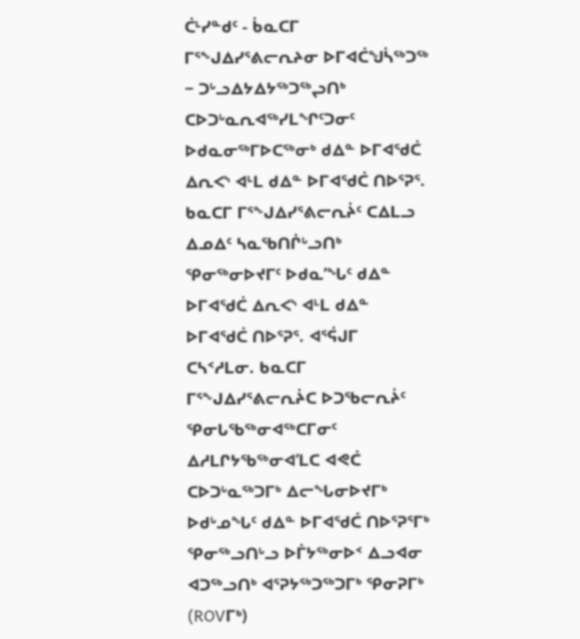ᑖᒻᓯᓐᑯᑦ - ᑳᓇᑕᒥ ᒥᕐᖕᒍᐃᓯᕐᕕᓕᕆᔨᓂ ᐅᒥᐊᑖᖑᓵᖅᑐᖅ − ᑐᒡᓗᐃᔭᐃᔭᖅᑐᖅᖢᑎᒃ ᑕᐅᑐᒡᓇᕆᐊᖅᓯᒪᖏᑦᑐᓂᑦ ᐅᑯᓇᓂᖅᒥᐅᑕᖅᓂᒃ ᑯᐃᓐ ᐅᒥᐊᖁᑖ ᐃᕆᐸᔅ ᐊᒻᒪ ᑯᐃᓐ ᐅᒥᐊᖁᑖ ᑎᐅᕐᕈᕐ.
ᑲᓇᑕᒥ ᒥᕐᖕᒍᐃᓯᕐᕕᓕᕆᔩᑦ ᑕᐃᒪᓗ ᐃᓄᐃᑦ ᓴᓇᖃᑎᒌᒡᓗᑎᒃ ᕿᓂᖅᓂᐅᔪᒥᑦ ᐅᑯᓇ’ᖓᑦ ᑯᐃᓐ ᐅᒥᐊᖁᑖ ᐃᕆᐸᔅ ᐊᒻᒪ ᑯᐃᓐ ᐅᒥᐊᖁᑖ ᑎᐅᕐᕈᕐ. ᐊᕐᕌᒍᒥ ᑕᓴᑉᓱᒪᓂ. ᑲᓇᑕᒥ ᒥᕐᖕᒍᐃᓯᕐᕕᓕᕆᔩᑕ ᐅᑐᖃᓕᕆᔩᑦ ᕿᓂᒐᖃᖅᓂᐊᖅᑕᒥᓂᑦ ᐃᓱᒪᒋᔭᖃᖅᓂᐊ’ᒪᑕ ᐊᕙᑖ ᑕᐅᑐᒡᓇᖅᑐᒥᒃ ᐃᓕᖓᓂᐅᔪᒥᒃ ᐅᑯᒡᓄᖓᑦ ᑯᐃᓐ ᐅᒥᐊᖁᑖ ᑎᐅᕐᕈᕐᒥᒃ ᕿᓂᖅᓗᑎᒡᓗ ᐅᒦᔭᖅᓂᐅᑉ ᐃᓗᐊᓂ ᐊᑐᖅᓗᑎᒃ ᐊᕐᕈᔭᖅᑐᖅᑐᒥᒃ ᕿᓂᕈᒥᒃ (ROVᒥᒃ)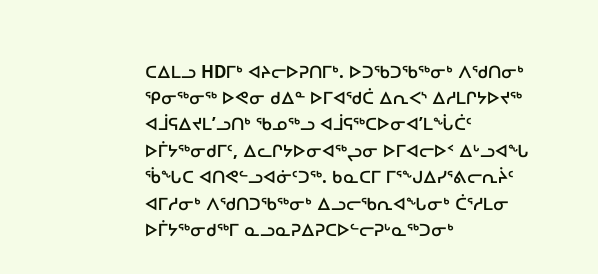ᑕᐃᒪᓗ HDᒥᒃ ᐊᔨᓕᐅᕈᑎᒥᒃ. ᐅᑐᖃᑐᖃᖅᓂᒃ ᐱᖁᑎᓂᒃ ᕿᓂᖅᓂᖅ ᐅᕙᓂ ᑯᐃᓐ ᐅᒥᐊᖁᑖ ᐃᕆᐸᔅ ᐃᓱᒪᒋᔭᐅᔪᖅ ᐊᒨᕋᐃᔪᒪ’ᓗᑎᒃ ᖃᓄᖅᓗ ᐊᒨᕋᖅᑕᐅᓂᐊ’ᒪᖔᑖᑦ ᐅᒦᔭᖅᓂᑯᒥᑦ, ᐃᓚᒋᔭᐅᓂᐊᖅᖢᓂ ᐅᒥᐊᓕᐅᑉ ᐃᒡᓗᐊᖓ ᖄᖓᑕ ᐊᑎᕙᓪᓗᐊᓃᑦᑐᖅ. ᑲᓇᑕᒥ ᒥᕐᖕᒍᐃᓯᕐᕕᓕᕆᔩᑦ ᐊᒥᓱᓂᒃ ᐱᖁᑎᑐᖃᖅᓂᒃ ᐃᓗᓕᖃᕆᐊᖓᓂᒃ ᑖᕐᓱᒪᓂ ᐅᒦᔭᖅᓂᑯᖅᒥ ᓇᓗᓇᕈᐃᕈᑕᐅᓪᓕᕈᒡᓇᖅᑐᓂᒃ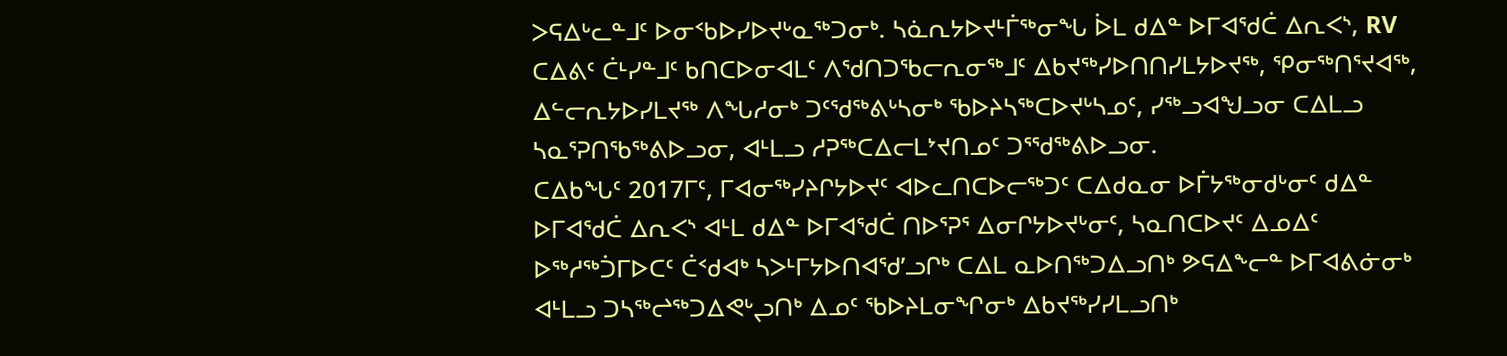ᐳᕋᐃᒡᓚᓐᒧᑦ ᐅᓂᑉᑲᐅᓯᐅᔪᒡᓇᖅᑐᓂᒃ. ᓴᓈᕆᔭᐅᔪᒻᒦᖅᓂᖓ ᐆᒪ ᑯᐃᓐ ᐅᒥᐊᖁᑖ ᐃᕆᐸᔅ, RV ᑕᐃᕕᑦ ᑖᒻᓯᓐᒧᑦ ᑲᑎᑕᐅᓂᐊᒪᑦ ᐱᖁᑎᑐᖃᓕᕆᓂᖅᒧᑦ ᐃᑲᔪᖅᓯᐅᑎᑎᓯᒪᔭᐅᔪᖅ, ᕿᓂᖅᑎᕐᔪᐊᖅ, ᐃᓪᓕᕆᔭᐅᓯᒪᔪᖅ ᐱᖓᓱᓂᒃ ᑐᑦᖁᖅᕕᒡᓴᓂᒃ ᖃᐅᔨᓴᖅᑕᐅᔪᒡᓴᓄᑦ, ᓯᖅᓗᐊᖑᓗᓂ ᑕᐃᒪᓗ ᓴᓇᕐᕈᑎᖃᖅᕕᐅᓗᓂ, ᐊᒻᒪᓗ ᓱᕈᖅᑕᐃᓕᒪᔾᔪᑎᓄᑦ ᑐᕐᖁᖅᕕᐅᓗᓂ.
ᑕᐃᑲᖓᑦ 2017ᒥᑦ, ᒥᐊᓂᖅᓯᔨᒋᔭᐅᔪᑦ ᐊᐅᓚᑎᑕᐅᓕᖅᑐᑦ ᑕᐃᑯᓇᓂ ᐅᒦᔭᖅᓂᑯᒡᓂᑦ ᑯᐃᓐ ᐅᒥᐊᖁᑖ ᐃᕆᐸᔅ ᐊᒻᒪ ᑯᐃᓐ ᐅᒥᐊᖁᑖ ᑎᐅᕐᕈᕐ ᐃᓂᒋᔭᐅᔪᒡᓂᑦ, ᓴᓇᑎᑕᐅᔪᑦ ᐃᓄᐃᑦ ᐅᖅᓱᖅᑑᒥᐅᑕᑦ ᑖᑉᑯᐊᒃ ᓴᐳᒻᒥᔭᐅᑎᐊᖁ’ᓗᒋᒃ ᑕᐃᒪ ᓇᐅᑎᖅᑐᐃᓗᑎᒃ ᕗᕋᐃᖕᓕᓐ ᐅᒥᐊᕕᓃᓂᒃ ᐊᒻᒪᓗ ᑐᓴᖅᖠᖅᑐᐃᕙᒡᖢᑎᒃ ᐃᓄᑦ ᖃᐅᔨᒪᓂᖏᓂᒃ ᐃᑲᔪᖅᓯᓯᒪᓗᑎᒃ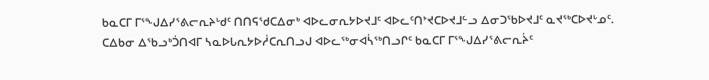ᑲᓇᑕᒥ ᒥᕐᖕᒍᐃᓯᕐᕕᓕᕆᔨᒡᑯᑦ ᑎᑎᕋᖁᑕᐃᓂᒃ ᐊᐅᓚᓂᕆᔭᐅᔪᒧᑦ ᐊᐅᓚᑦᑎᔾᔪᑕᐅᔪᒧᓪᓗ ᐃᓂᑐᖃᐅᔪᒧᑦ ᓇᔪᖅᑕᐅᔪᒡᓄᑦ.
ᑕᐃᑲᓂ ᐃᖃᓗᒃᑑᑎᐊᒥ ᓴᓇᐅᒐᕆᔭᐅᓲᑕᕆᑎᓗᒍ ᐊᐅᓚᖅᓂᐊᓵᖅᑎᓗᒋᑦ ᑲᓇᑕᒥ ᒥᕐᖕᒍᐃᓯᕐᕕᓕᕆᔩᑦ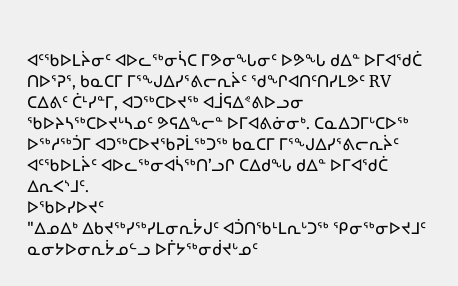ᐊᑦᖃᐅᒪᔩᓂᑦ ᐊᐅᓚᖅᓂᓵᑕ ᒥᕗᓂᖓᓂᑦ ᐅᕗᖓ ᑯᐃᓐ ᐅᒥᐊᖁᑖ ᑎᐅᕐᕈᕐ, ᑲᓇᑕᒥ ᒥᕐᖕᒍᐃᓯᕐᕕᓕᕆᔩᑦ ᖁᖕᒋᐊᑎᑦᑎᓯᒪᕗᑦ RV ᑕᐃᕕᑦ ᑖᒻᓯᓐᒥ, ᐊᑐᖅᑕᐅᔪᖅ ᐊᒨᕋᐃᕝᕕᐅᓗᓂ ᖃᐅᔨᓴᖅᑕᐅᔪᒡᓴᓄᑦ ᕗᕋᐃᖕᓕᓐ ᐅᒥᐊᕕᓃᓂᒃ. ᑕᓇᐃᑐᒥᒡᑕᐅᖅ ᐅᖅᓱᖅᑑᒥ ᐊᑐᖅᑕᐅᔪᖃᕈᒫᖅᑐᖅ ᑲᓇᑕᒥ ᒥᕐᖕᒍᐃᓯᕐᕕᓕᕆᔩᑦ ᐊᑦᖃᐅᒪᔩᑦ ᐊᐅᓚᖅᓂᐊᓵᖅᑎ’ᓗᒋ ᑕᐃᑯᖓ ᑯᐃᓐ ᐅᒥᐊᖁᑖ ᐃᕆᐸᔅᒧᑦ.
ᐅᖃᐅᓯᐅᔪᑦ
"ᐃᓄᐃᒃ ᐃᑲᔪᖅᓯᖅᓯᒪᓂᕆᔮᒍᑦ ᐊᑑᑎᖃᒻᒪᕆᒡᑐᖅ ᕿᓂᖅᓂᐅᔪᒧᑦ ᓇᓂᔭᐅᓂᕆᔮᓄᓪᓗ ᐅᒦᔭᖅᓂᑰᔪᒡᓄᑦ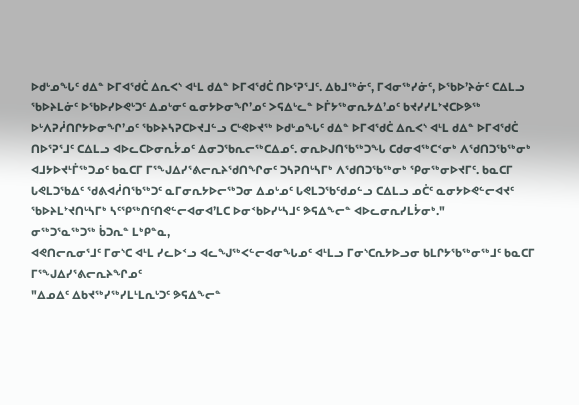ᐅᑯᒡᓄᖓᑦ ᑯᐃᓐ ᐅᒥᐊᖁᑖ ᐃᕆᐸᔅ ᐊᒻᒪ ᑯᐃᓐ ᐅᒥᐊᖁᑖ ᑎᐅᕐᕈᕐᒧᑦ. ᐃᑲᒧᖅᓃᑦ, ᒥᐊᓂᖅᓯᓃᑦ, ᐅᖃᐅ’ᔨᓃᑦ ᑕᐃᒪᓗ ᖃᐅᔨᒪᓃᑦ ᐅᖃᐅᓯᐅᕙᒡᑐᑦ ᐃᓄᒡᓂᑦ ᓇᓂᔭᐅᓂᖏ’ᓄᑦ ᐳᕋᐃᒡᓚᓐ ᐅᒦᔭᖅᓂᕆᔭᐃ’ᓄᑦ ᑲᔪᓯᓯᒪᔾᔪᑕᐅᕗᖅ ᐅᒡᐱᕈᓲᑎᒋᔭᐅᓂᖏ’ᓄᑦ ᖃᐅᔨᓴᕈᑕᐅᔪᒧᓪᓗ ᑕᒡᕙᐅᔪᖅ ᐅᑯᒡᓄᖓᑦ ᑯᐃᓐ ᐅᒥᐊᖁᑖ ᐃᕆᐸᔅ ᐊᒻᒪ ᑯᐃᓐ ᐅᒥᐊᖁᑖ ᑎᐅᕐᕈᕐᒧᑦ ᑕᐃᒪᓗ ᐊᐅᓚᑕᐅᓂᕆᔮᓄᑦ ᐃᓂᑐᖃᕆᓕᖅᑕᐃᓄᑦ. ᓂᕆᐅᒍᑎᖃᖅᑐᖓ ᑕᑯᓂᐊᖅᑕᑉᓂᒃ ᐱᖁᑎᑐᖃᖅᓂᒃ ᐊᒧᔭᐅᔪᒻᒦᖅᑐᓄᑦ ᑲᓇᑕᒥ ᒥᕐᖕᒍᐃᓯᕐᕕᓕᕆᔨᖁᑎᖏᓂᑦ ᑐᓴᕈᑎᒡᓴᒥᒃ ᐱᖁᑎᑐᖃᖅᓂᒃ ᕿᓂᖅᓂᐅᔪᒥᑦ. ᑲᓇᑕᒥ ᒐᕙᒪᑐᖃᐃᑦ ᖁᕕᐊᓲᑎᖃᖅᑐᑦ ᓇᒥᓂᕆᔭᐅᓕᖅᑐᓂ ᐃᓄᒡᓄᑦ ᒐᕙᒪᑐᖃᑦᑯᓄᓪᓗ ᑕᐃᒪᓗ ᓄᑖᑦ ᓇᓂᔭᐅᕙᓪᓕᐊᔪᑦ ᖃᐅᔨᒪᔾᔪᑎᒡᓴᒥᒃ ᓴᑦᕿᖅᑎᑦᑎᕙᓪᓕᐊᓂᐊ’ᒪᑕ ᐅᓂᑉᑲᐅᓯᒡᓴᒧᑦ ᕗᕋᐃᖕᓕᓐ ᐊᐅᓚᓂᕆᓯᒪᔮᓂᒃ."
ᓂᖅᑐᕐᓇᖅᑐᖅ ᑳᑐᕆᓐ ᒪᒃᑭᓐᓇ,
ᐊᕙᑎᓕᕆᓂᕐᒧᑦ ᒥᓂᔅᑕ ᐊᒻᒪ ᓯᓚᐅᑉᓗ ᐊᓚᖑᖅᐸᓪᓕᐊᓂᖓᓄᑦ ᐊᒻᒪᓗ ᒥᓂᔅᑕᕆᔭᐅᓗᓂ ᑲᒪᒋᔭᖃᖅᓂᖅᒧᑦ ᑲᓇᑕᒥ ᒥᕐᖕᒍᐃᓯᕐᕕᓕᕆᔨᖏᓄᑦ
"ᐃᓄᐃᑦ ᐃᑲᔪᖅᓯᖅᓯᒪᒻᒪᕆᒡᑐᑦ ᕗᕋᐃᖕᓕᓐ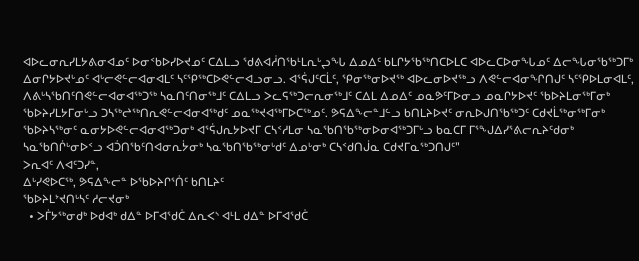ᐊᐅᓚᓂᕆᓯᒪᔭᕕᓂᐊᓄᑦ ᐅᓂᑉᑲᐅᓯᐅᔪᓄᑦ ᑕᐃᒪᓗ ᖁᕕᐊᓲᑎᖃᒻᒪᕆᒡᖢᖓ ᐃᓄᐃᑦ ᑲᒪᒋᔭᖃᖅᑎᑕᐅᒪᑕ ᐊᐅᓚᑕᐅᓂᖓᓄᑦ ᐃᓕᖓᓂᖃᖅᑐᒥᒃ ᐃᓂᒋᔭᐅᔪᒡᓄᑦ ᐊᒡᓕᕙᓪᓕᐊᓂᐊᒪᑦ ᓴᑦᕿᖅᑕᐅᕙᓪᓕᐊᓗᓂᓗ. ᐊᕐᕌᒍᑦᑕᒫᑦ, ᕿᓂᖅᓂᐅᔪᖅ ᐊᐅᓚᓂᐅᔪᖅᓗ ᐱᕙᓪᓕᐊᓂᖏᑎᒍᑦ ᓴᑦᕿᐅᒪᓂᐊᒪᑦ, ᐱᕕᒡᓴᖃᑎᑦᑎᕙᓪᓕᐊᓂᐊᖅᑐᖅ ᓴᓇᑎᑦᑎᓂᖅᒧᑦ ᑕᐃᒪᓗ ᐳᓚᕋᖅᑐᓕᕆᓂᖅᒧᑦ ᑕᐃᒪ ᐃᓄᐃᑦ ᓄᓇᕗᑦᒥᐅᓂᓗ ᓄᓇᒋᔭᐅᔪᑦ ᖃᐅᔨᒪᓂᖅᒥᓂᒃ ᖃᐅᔨᓯᒪᔭᒥᓂᒡᓗ ᑐᓴᖅᖠᖅᑎᕆᕙᓪᓕᐊᓂᐊᖅᑯᑦ ᓄᓇᖅᔪᐊᖅᒥᐅᑕᖅᓄᑦ. ᕗᕋᐃᖕᓕᓐᒧᓪᓗ ᑲᑎᒪᔨᐅᔪᑦ ᓂᕆᐅᒍᑎᖃᖅᑐᑦ ᑕᑯᔪᒫᖅᓂᖅᒥᓂᒃ ᖃᐅᔨᓴᖅᓂᑦ ᓇᓂᔭᐅᕙᓪᓕᐊᓂᐊᖅᑐᓂᒃ ᐊᕐᕌᒍᕆᔭᐅᔪᒥ ᑕᓴᑉᓱᒪᓂ ᓴᓇᖃᑎᖃᖅᓂᐅᓂᐊᖅᑐᒥᒡᓗ ᑲᓇᑕᒥ ᒥᕐᖕᒍᐃᓯᕐᕕᓕᕆᔨᑦᑯᓂᒃ ᓴᓇᖃᑎᒌᒡᓂᐅᑉᓗ ᐊᑑᑎᖃᑦᑎᐊᓂᕆᔮᓂᒃ ᓴᓇᖃᑎᖃᖅᓂᒡᑯᑦ ᐃᓄᒡᓂᒃ ᑕᓴᑉᑯᑎᒎᓇ ᑕᑯᔪᒥᓇᖅᑐᑎᒍᑦ"
ᐳᕆᐊᑦ ᐱᐊᑦᑐᓯᓐ,
ᐃᒡᓯᕙᐅᑕᖅ, ᕗᕋᐃᖕᓕᓐ ᐅᖃᐅᔨᒋᕐᑏᑦ ᑲᑎᒪᔨᑦ
ᖃᐅᔨᒪᔾᔪᑎᒡᓴᑦ ᓱᓕᔪᓂᒃ
  • ᐳᒦᔭᖅᓂᑯᒃ ᐅᑯᐊᒃ ᑯᐃᓐ ᐅᒥᐊᖁᑖ ᐃᕆᐸᔅ ᐊᒻᒪ ᑯᐃᓐ ᐅᒥᐊᖁᑖ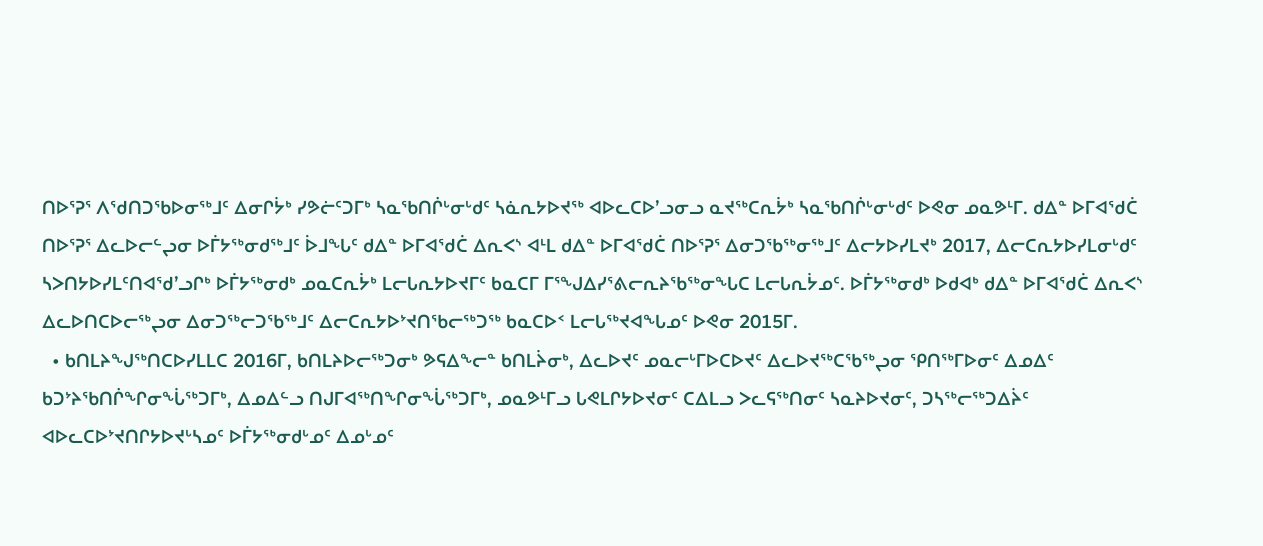ᑎᐅᕐᕈᕐ ᐱᖁᑎᑐᖃᐅᓂᖅᒧᑦ ᐃᓂᒋᔮᒃ ᓯᕗᓖᑦᑐᒥᒃ ᓴᓇᖃᑎᒌᒡᓂᒡᑯᑦ ᓴᓈᕆᔭᐅᔪᖅ ᐊᐅᓚᑕᐅ’ᓗᓂᓗ ᓇᔪᖅᑕᕆᔮᒃ ᓴᓇᖃᑎᒌᒡᓂᒡᑯᑦ ᐅᕙᓂ ᓄᓇᕗᒻᒥ. ᑯᐃᓐ ᐅᒥᐊᖁᑖ ᑎᐅᕐᕈᕐ ᐃᓚᐅᓕᓪᖢᓂ ᐅᒦᔭᖅᓂᑯᖅᒧᑦ ᐆᒧᖓᑦ ᑯᐃᓐ ᐅᒥᐊᖁᑖ ᐃᕆᐸᔅ ᐊᒻᒪ ᑯᐃᓐ ᐅᒥᐊᖁᑖ ᑎᐅᕐᕈᕐ ᐃᓂᑐᖃᖅᓂᖅᒧᑦ ᐃᓕᔭᐅᓯᒪᔪᒃ 2017, ᐃᓕᑕᕆᔭᐅᓯᒪᓂᒡᑯᑦ ᓴᐳᑎᔭᐅᓯᒪᑦᑎᐊᖁ’ᓗᒋᒃ ᐅᒦᔭᖅᓂᑯᒃ ᓄᓇᑕᕆᔮᒃ ᒪᓕᒐᕆᔭᐅᔪᒥᑦ ᑲᓇᑕᒥ ᒥᕐᖕᒍᐃᓯᕐᕕᓕᕆᔨᖃᖅᓂᖓᑕ ᒪᓕᒐᕆᔮᓄᑦ. ᐅᒦᔭᖅᓂᑯᒃ ᐅᑯᐊᒃ ᑯᐃᓐ ᐅᒥᐊᖁᑖ ᐃᕆᐸᔅ ᐃᓚᐅᑎᑕᐅᓕᖅᖢᓂ ᐃᓂᑐᖅᓕᑐᖃᖅᒧᑦ ᐃᓕᑕᕆᔭᐅᔾᔪᑎᖃᓕᖅᑐᖅ ᑲᓇᑕᐅᑉ ᒪᓕᒐᖅᔪᐊᖓᓄᑦ ᐅᕙᓂ 2015ᒥ.
  • ᑲᑎᒪᔨᖑᖅᑎᑕᐅᓯᒪᒪᑕ 2016ᒥ, ᑲᑎᒪᔨᐅᓕᖅᑐᓂᒃ ᕗᕋᐃᖕᓕᓐ ᑲᑎᒪᔩᓂᒃ, ᐃᓚᐅᔪᑦ ᓄᓇᓕᒡᒥᐅᑕᐅᔪᑦ ᐃᓚᐅᔪᖅᑕᖃᖅᖢᓂ ᕿᑎᖅᒥᐅᓂᑦ ᐃᓄᐃᑦ ᑲᑐᔾᔨᖃᑎᒌᖏᓂᖔᖅᑐᒥᒃ, ᐃᓄᐃᓪᓗ ᑎᒍᒥᐊᖅᑎᖏᓂᖔᖅᑐᒥᒃ, ᓄᓇᕗᒻᒥᓗ ᒐᕙᒪᒋᔭᐅᔪᓂᑦ ᑕᐃᒪᓗ ᐳᓚᕋᖅᑎᓂᑦ ᓴᓇᔨᐅᔪᓂᑦ, ᑐᓴᖅᓕᖅᑐᐃᔩᑦ ᐊᐅᓚᑕᐅᔾᔪᑎᒋᔭᐅᔪᒡᓴᓄᑦ ᐅᒦᔭᖅᓂᑯᒡᓄᑦ ᐃᓄᒡᓄᑦ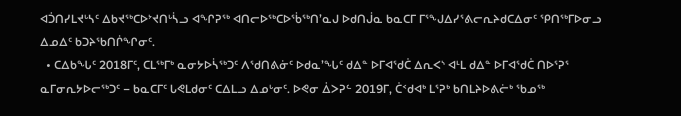ᐊᑑᑎᓯᒪᔪᒡᓴᑦ ᐃᑲᔪᖅᑕᐅᔾᔪᑎᒡᓵᓗ ᐊᖏᕈᖅ ᐊᑎᓕᐅᖅᑕᐅᖄᖅᑎ’ᓇᒍ ᐅᑯᑎᒎᓇ ᑲᓇᑕᒥ ᒥᕐᖕᒍᐃᓯᕐᕕᓕᕆᔨᑯᑕᐃᓂᑦ ᕿᑎᖅᒥᐅᓂᓗ ᐃᓄᐃᑦ ᑲᑐᔨᖃᑎᒌᖏᓂᑦ.
  • ᑕᐃᑲᖓᑦ 2018ᒥᑦ, ᑕᒪᖅᒥᒃ ᓇᓂᔭᐅᓵᖅᑐᑦ ᐱᖁᑎᕕᓃᑦ ᐅᑯᓇ’ᖓᑦ ᑯᐃᓐ ᐅᒥᐊᖁᑖ ᐃᕆᐸᔅ ᐊᒻᒪ ᑯᐃᓐ ᐅᒥᐊᖁᑖ ᑎᐅᕐᕈᕐ ᓇᒥᓂᕆᔭᐅᓕᖅᑐᑦ − ᑲᓇᑕᒥᑦ ᒐᕙᒪᑯᓂᑦ ᑕᐃᒪᓗ ᐃᓄᒡᓂᑦ. ᐅᕙᓂ ᐄᐳᕈᓪ 2019ᒥ, ᑖᑉᑯᐊᒃ ᒪᕐᕈᒃ ᑲᑎᒪᔨᐅᕕᓖᒃ ᖃᓄᖅ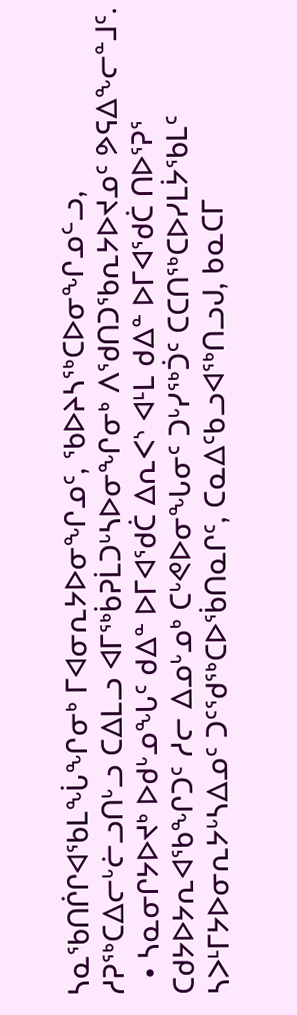ᓴᓇᖃᑎᒌᒋᐊᖃᒪᖔᖏᓂᒃ ᒥᐊᓂᕆᔭᐅᓂᖏᓄᑦ, ᖃᐅᔨᓴᖅᑕᐅᓂᖏᓄᓪᓗ, ᓱᕈᖅᑕᐃᓕᒡᓖᓗᑎᒡᓗ ᑕᐃᒪᓗ ᐊᒥᖅᑳᕈᒫᑐᒡᓴᐅᓂᖏᓂᒃ ᐱᖁᑎᑐᖃᕆᔭᐅᔪᓄᑦ ᕗᕋᐃᖕᓕᓐᒧᑦ.
  • ᓴᓇᓂᒋᔭᐅᔪᒃ ᐅᑯᒡᓄᖓᑦ ᑯᐃᓐ ᐅᒥᐊᖁᑖ ᐃᕆᐸᔅ ᐊᒻᒪ ᑯᐃᓐ ᐅᒥᐊᖁᑖ ᑎᐅᕐᕈᕐ ᑕᑯᔭᐅᔭᕆᐊᖃᖏᑐᑦ ᓱᓕ ᐃᓄᒡᓄᒃ ᑕᒡᕙᐅᓂᖓᓂᑦ ᑐᒡᓯᖅᑑᑦ ᑕᑕᑎᖅᑕᐅᓯᒪᔮᖃᒪᑦ ᓴᐳᒻᒥᔭᐅᓂᕆᔭᒡᓴᐃᓄᑦ ᑐᑦᖁᖅᑕᐅᖄᑎᓇᒋᑦ, ᑕᓇᐃᑦᑲᓗᐊᖅᑎᓗᒍ, ᑲᓇᑕᒥ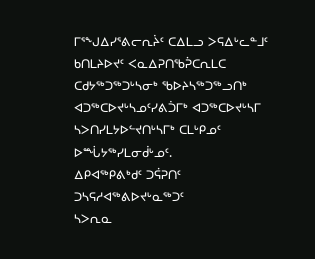ᒥᕐᖕᒍᐃᓯᕐᕕᓕᕆᔩᑦ ᑕᐃᒪᓗ ᐳᕋᐃᒡᓚᓐᒧᑦ ᑲᑎᒪᔨᐅᔪᑦ ᐸᓇᐃᕈᑎᖃᕉᑕᕆᒪᑕ ᑕᑯᔭᖅᑐᖅᑐᒡᓴᓂᒃ ᖃᐅᔨᓴᖅᑐᖅᓗᑎᒃ ᐊᑐᖅᑕᐅᔪᒡᓴᓄᑦᓯᕕᑑᒥᒃ ᐊᑐᖅᑕᐅᔪᒡᓴᒥ ᓴᐳᑎᓯᒪᔭᐅᓪᔪᑎᒡᓴᒥᒃ ᑕᒪᒡᑭᓄᑦ ᐅᙶᔭᖅᓯᒪᓂᑰᒡᓄᑦ.
ᐃᑭᐊᖅᑭᕕᒃᑯᑦ ᑐᕌᕈᑎᑦ
ᑐᓴᕋᓱᐊᖅᕕᐅᔪᒡᓇᖅᑐᑦ
ᓴᐳᕆᓇ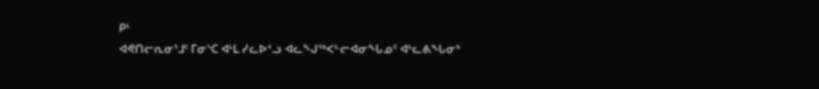ᑭᒻ
ᐊᕙᑎᓕᕆᓂᕐᒧᑦ ᒥᓂᔅᑕ ᐊᒻᒪ ᓯᓚᐅᑉᓗ ᐊᓚᖑᖅᐸᓪᓕᐊᓂᖓᓄᑦ ᐊᒡᓚᕕᖓᓂᒃ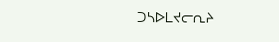ᑐᓴᐅᒪᔪᓕᕆᔨ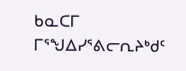ᑲᓇᑕᒥ ᒥᕐᖑᐃᓯᕐᕕᓕᕆᔨᒃᑯᑦ